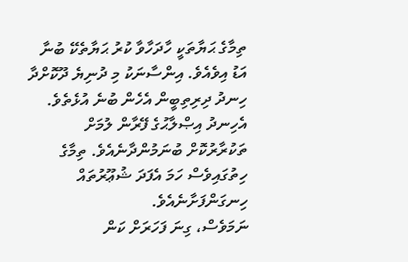ތިމާގެ ޙަޔާތަކީ ހާދަހާވާ ކުރު ޙަޔާތެކޭ ބުނާ އަޑު އިވެއެވެ. އިންސާނަކު މި ދުނިޔެ ދޫކޮށްދާ ހިނދު ދިރިތިބީން އެހެން ބުނެ އުޅެތެވެ. އެހިނދު އިޞްލާޙުގެ ފޭރާން ލުމަށް ތަކުރާރުކޮށް ބުނަމުންދާނެއެވެ. ތިމާގެ ހިތުގައިވެސް ހަމަ އެފަދަ ޝުޢޫރުތައް ހިނގަންފަށާނެއެވެ.
ނަމަވެސް، ގިނަ ފަހަރަށް ކަން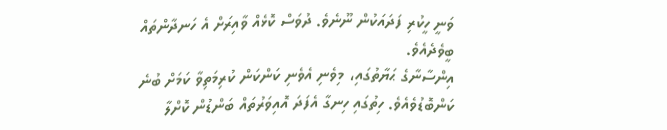ވަނީ ހީކުރި ފަދައަކުން ނޫނެވެ. ދުވަސް ކޮޅެއް ވާއިރަށް އެ ހަނދާންތައް ބީވެދެއެވެ.
އިންސާނާގެ ޙަޔާތުގައި، މިވެނި އެވެނި ކަންކަން ކުރިމަތިވާ ކަމަށް ބުނެ ކަންބޮޑުވެއެވެ. ހިތުގައި ހިނގާ އެފަދަ އޮއިވަރުތައް ބަންޑުން ކޮށްލާ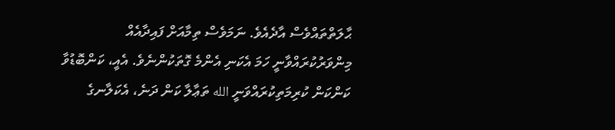ޙާލަތްތައްވެސް އާދެއެވެ. ނަމަވެސް ތިމާއަށް ފައިދާއެއް މިންވަރުކުރައްވާނީ ހަމަ އެކަނި އެންމެ ގޮތަކުންނެވެ. އެއީ، ކަންބޮޑުވާ ކަންކަން ކުރިމަތިކުރައްވަނީ الله ތަޢާލާ ކަން ދަނެ، އެކަލާނގެ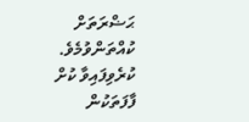ޙަޟްރަތަށް ކުއްތަންވުމެވެ. ކުރެވިފައިވާ ކުށް ފާފަތަކުން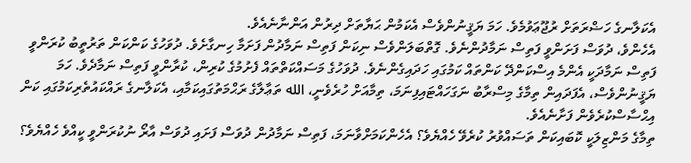އެކަލާނގެ ހަޟްރަތަށް ރުޖޫޢަވުމެވެ. ހަމަ ޔަޤީނުންވެސް އެކަމުން ޙަޔާތަށް ދިރުން އަންނާނެއެވެ.
އެހެންވެ، ދުވަސް ފަށަންވީ ފަތިސް ނަމާދުންނެވެ. ގޮތްބަލަންވެސް ނިކަން ފަތިސް ނަމާދުން ފަށަމާ ހިނގާށެވެ. ދުވަހުގެ ކަންކަން ތަރުތީބު ކުރަންވީ ފަތިސް ނަމާދަކީ އެންމެ އިސްކަންދޭ ކަންތައް ކަމުގައި ހަދައިގެންނެވެ. ދުވަހުގެ މަސައްކަތްތައް ފެށުމުގެ ކުރިން، ކުރާންވީ ފަތިސް ނަމާދެވެ. ހަމަ ޔަޤީނުންވެސް، އެފަދައިން ތިމާގެ މިސްރާބު ނަގަހައްޓައިފިނަމަ، ތިމާއަށް ހުރެވެނީ، الله ތަޢާލާގެ ރަޙްމަތުގައިކަމާއި، އެކަލާނގެ ރައްކައުތެރިކަމުގައި ކަން އިޙްސާސްކުރެވެން ފަށާނެއެވެ.
ތިމާގެ މަންޒިލަކީ ކޮބައިކަން ތަސައްވުރު ކުރެވޭ ހެއްޔެވެ؟ އެހެންކަމަށްވާނަމަ، ފަތިސް ނަމާދުން ދުވަސް ފަށައި ދުވަސް އާރޯ ނުކުރަންވީ ކީއްވެ ހެއްޔެވެ؟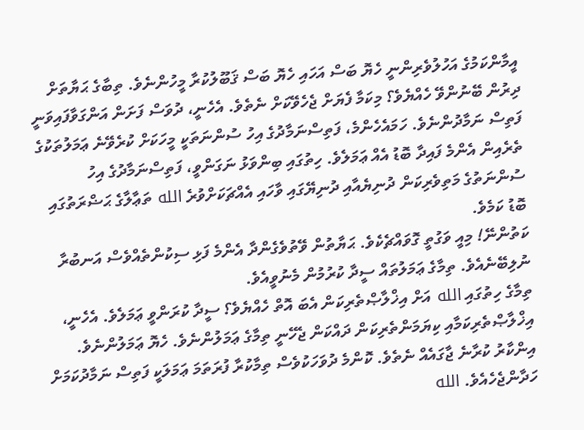އީމާންކަމުގެ އަހުލުވެރިންނީ ހެޔޮ ބަސް އަހައި ހެޔޮ ބަސް ޤަބޫލުކުރާ މީހުންނެވެ. ތިބާގެ ޙަޔާތަށް ދިރުން ބޭނުންވޭ ހެއްޔެވެ؟ މިކަމާ ފެޔަށް ޖެހެވޭކަށް ނެތެވެ. އެހެނީ، ދުވަސް ފަށަން އަންގަވާފައިވަނީ ފަތިސް ނަމާދުންނެވެ. ހަމައެހެންމެ، ފަތިސްނަމާދުގެ އިހު ސުންނަތަކީ މީހަކަށް ކުރެވޭނެ ޢަމަލުތަކުގެ ތެރެއިން އެންމެ ފައިދާ ބޮޑު އެއް ޢަމަލެވެ. ހިތުގައި ބިންވަޅު ނަގަންވީ، ފަތިސްނަމާދުގެ އިހު ސުންނަތުގެ މަތިވެރިކަން ދުނިޔެއާއި ދުނިޔޭގައި ވާހައި އެއްޗަކަށްވުރެ الله ތަޢާލާގެ ޙަޟްރަތުގައި ބޮޑު ކަމެވެ.
ކަތުންނޭ! މިއީ ވަގުތީ ގޮވައްޗެކެވެ. ޙަޔާތުން ވޭތުވެގެންދާ އެންމެ ފަޅި ސިކުންތެއްވެސް އަނބުރާ ނުލިބޭނެއެވެ. ތިމާގެ ޢަމަލުތައް ސީދާ ކުރުމުން މެނުވީއެވެ.
ތިމާގެ ހިތުގައި الله އަށް އިޚްލާޞްތެރިކަން އެބަ އޮތް ހެއްޔެވެ؟ ސީދާ ކުރަންވީ ޢަމަލެވެ. އެހެނީ، އިޚްލާޞްތެރިކަމާއި ކިޔަމަންތެރިކަން ދައްކަން ޖެހޭނީ ތިމާގެ ޢަމަލުންނެވެ. ހެޔޮ ޢަމަލުންނެވެ.
އިންކާރު ކުރާނެ ޖާގައެއް ނެތެވެ. ކޮންމެ ދުވަހަކުވެސް ތިމާކުރާ ފުރަތަމަ ޢަމަލަކީ ފަތިސް ނަމާދުކަމަށް ހަދާންޖެހެއެވެ. الله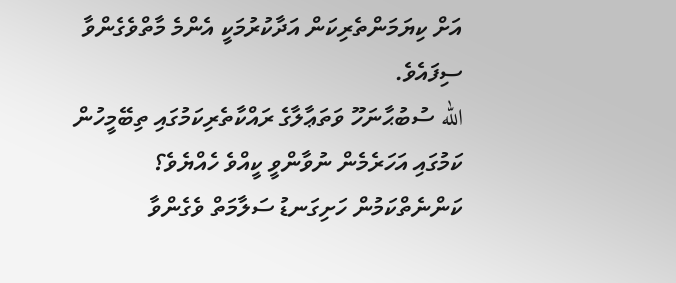އަށް ކިޔަމަންތެރިކަން އަދާކުރުމަކީ އެންމެ މާތްވެގެންވާ ސިފައެވެ.
الله ސުބުޙާނަހޫ ވަތަޢާލާގެ ރައްކާތެރިކަމުގައި ތިބޭމީހުން ކަމުގައި އަހަރެމެން ނުވާންވީ ކީއްވެ ހެއްޔެވެ؟ ކަންނެތްކަމުން ހަށިގަނޑު ސަލާމަތް ވެގެންވާ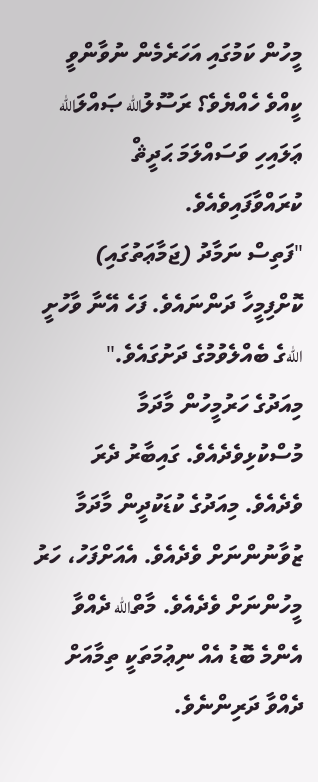މީހުން ކަމުގައި އަހަރެމެން ނުވާންވީ ކީއްވެ ހެއްޔެވެ؟ ރަސޫލުالله ޞައްލަالله ޢަލައިހި ވަސައްލަމަ ޙަދީޘް ކުރައްވާފައިވެއެވެ.
"ފަތިސް ނަމާދު (ޖަމާޢަތުގައި) ކޮށްފިމީހާ ދަންނައެވެ. ފަހެ އޭނާ ވާހުށީ اللهގެ ބެއްލެވުމުގެ ދަށުގައެވެ."
މިއަދުގެ ހަރުމީހުން މާދަމާ މުސްކުޅިވެދެއެވެ. ގައިބާރު ދެރަ ވެދެއެވެ. މިއަދުގެ ކުޑަކުދީން މާދަމާ ޒުވާނުންނަށް ވެދެއެވެ. އެއަށްފަހު، ހަރު މީހުންނަށް ވެދެއެވެ. މާތްالله ދެއްވާ އެންމެ ބޮޑު އެއް ނިޢުމަތަކީ ތިމާއަށް ދެއްވާ ދަރިންނެވެ.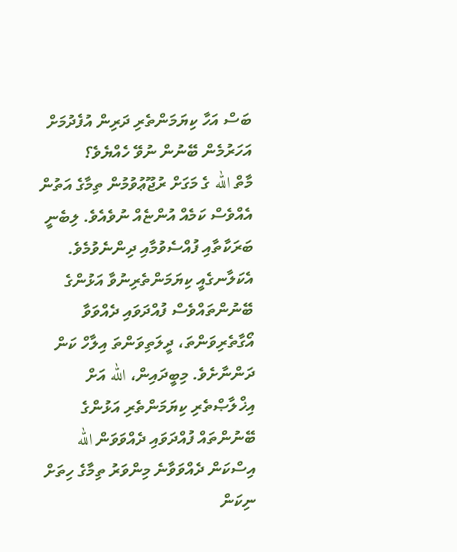ބަސް އަހާ ކިޔަމަންތެރި ދަރިން އުފެދުމަށް އަހަރުމެން ބޭނުން ނުވޭ ހެއްޔެވެ؟
މާތް الله ގެ މަގަށް ރުޖޫޢުވުމުން ތިމާގެ އަތުން އެއްވެސް ކަމެއް އުންޏެއް ނުވެއެވެ. ލިބެނީ ބަރަކާތާއި ފުއްސެވުމާއި ދިންނެވުމެވެ. އެކަލާނގެއީ ކިޔަމަންތެރިނުވާ އަޅުންގެ ބޭނުންތައްވެސް ފުއްދަވައި ދެއްވަވާ އޯގާތެރިވަންތަ، ދީލަތިވަންތަ އިލާހް ކަން ދަންނާށެވެ. މިބީދައިން، الله އަށް އިޚްލާޞްތެރި ކިޔަމަންތެރި އަޅުންގެ ބޭނުންތައް ފުއްދަވައި ދެއްވަވަން الله އިސްކަން ދެއްވަވާނެ މިންވަރު ތިމާގެ ހިތަށް ނިކަން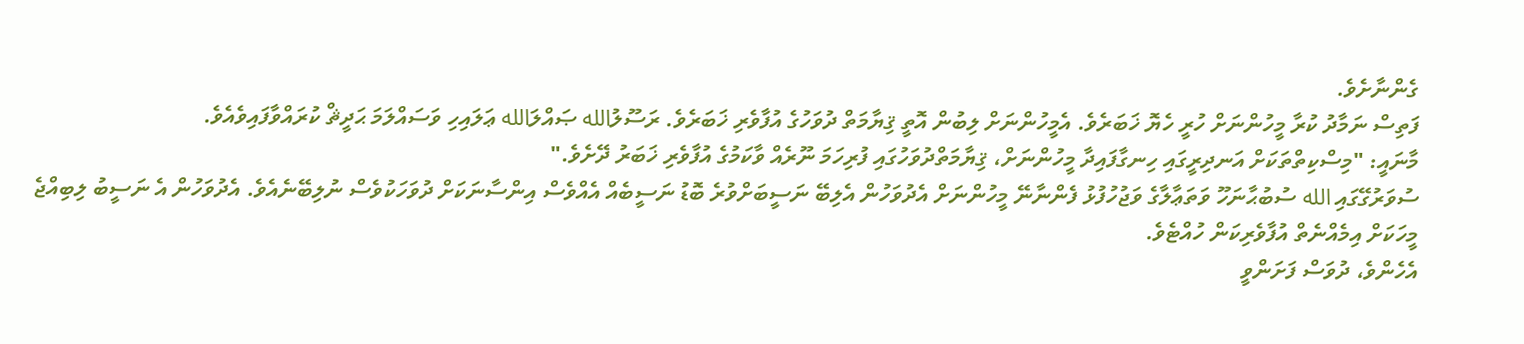ގެންނާށެވެ.
ފަތިސް ނަމާދު ކުރާ މީހުންނަށް ހުރީ ހެޔޮ ޚަބަރެވެ. އެމީހުންނަށް ލިބުން އޮތީ ޤިޔާމަތް ދުވަހުގެ އުފާވެރި ޚަބަރެވެ. ރަސޫލުالله ޞައްލަالله ޢަލައިހި ވަސައްލަމަ ޙަދީޘް ކުރައްވާފައިވެއެވެ.
މާނައީ: "މިސްކިތްތަކަށް އަނދިރީގައި ހިނގާފައިދާ މީހުންނަށް، ޤިޔާމަތްދުވަހުގައި ފުރިހަމަ ނޫރެއް ވާކަމުގެ އުފާވެރި ޚަބަރު ދޭށެވެ."
ސުވަރުގޭގައި الله ސުބުޙާނަހޫ ވަތަޢާލާގެ ވަޖުހުފުޅު ފެންނާނޭ މީހުންނަށް އެދުވަހުން އެލިބޭ ނަސީބަށްވުރެ ބޮޑު ނަސީބެއް އެއްވެސް އިންސާނަކަށް ދުވަހަކުވެސް ނުލިބޭނެއެވެ. އެދުވަހުން އެ ނަސީބު ލިބިއްޖެ މީހަކަށް އިމެއްނެތް އުފާވެރިކަން ހުއްޓެވެ.
އެހެންވެ، ދުވަސް ފަށަންވީ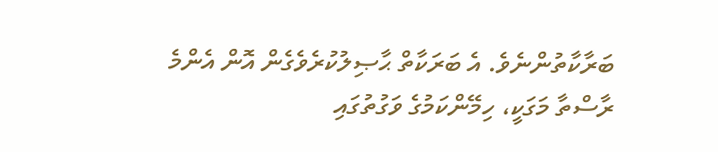ބަރާކާތުންނެވެ. އެ ބަރަކާތް ޙާޞިލުކުރެވެގެން އޮން އެންމެ ރާސްތާ މަގަކީ، ހިމޭންކަމުގެ ވަގުތުގައި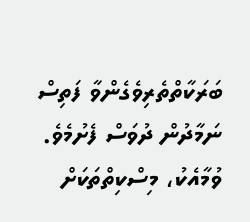ބަރަކާތްތެރިވެގެންވާ ފަތިސް ނަމާދުން ދުވަސް ފެށުމެވެ. ވުމާއެކު، މިސްކިތްތަކަށް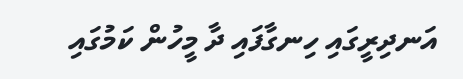އަނދިރީގައި ހިނގާފައި ދާ މީހުން ކަމުގައި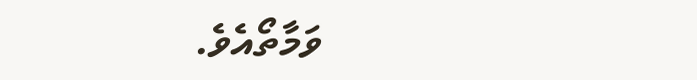ވަމާތޯއެވެ.